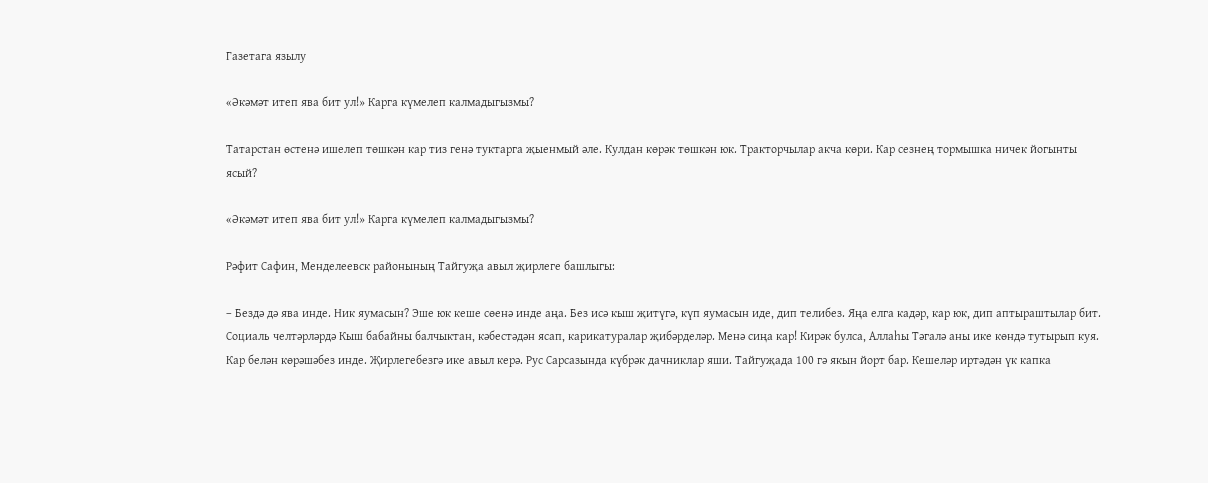Газетага язылу

«Әкәмәт итеп ява бит ул!» Карга күмелеп калмадыгызмы?

Татарстан өстенә ишелеп төшкән кар тиз генә туктарга җыенмый әле. Кулдан көрәк төшкән юк. Тракторчылар акча көри. Кар сезнең тормышка ничек йогынты ясый?

«Әкәмәт итеп ява бит ул!» Карга күмелеп калмадыгызмы?

Рәфит Сафин, Менделеевск районының Тайгуҗа авыл җирлеге башлыгы:

– Бездә дә ява инде. Ник яумасын? Эше юк кеше сөенә инде аңа. Без исә кыш җитүгә, күп яумасын иде, дип телибез. Яңа елга кадәр, кар юк, дип аптыраштылар бит. Социаль челтәрләрдә Кыш бабайны балчыктан, кәбестәдән ясап, карикатуралар җибәрделәр. Менә сиңа кар! Кирәк булса, Аллаһы Тәгалә аны ике көндә тутырып куя. Кар белән көрәшәбез инде. Җирлегебезгә ике авыл керә. Рус Сарсазында күбрәк дачниклар яши. Тайгуҗада 100 гә якын йорт бар. Кешеләр иртәдән үк капка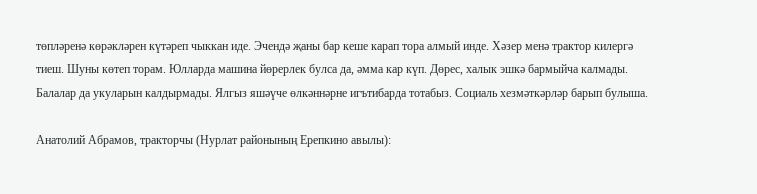төпләренә көрәкләрен күтәреп чыккан иде. Эчендә җаны бар кеше карап тора алмый инде. Хәзер менә трактор килергә тиеш. Шуны көтеп торам. Юлларда машина йөрерлек булса да, әмма кар күп. Дөрес, халык эшкә бармыйча калмады. Балалар да укуларын калдырмады. Ялгыз яшәүче өлкәннәрне игътибарда тотабыз. Социаль хезмәткәрләр барып булыша.

Анатолий Абрамов, тракторчы (Нурлат районының Ерепкино авылы):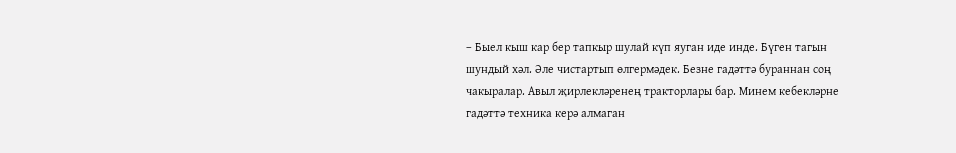– Быел кыш кар бер тапкыр шулай күп яуган иде инде. Бүген тагын шундый хәл. Әле чистартып өлгермәдек. Безне гадәттә бураннан соң чакыралар. Авыл җирлекләренең тракторлары бар. Минем кебекләрне гадәттә техника керә алмаган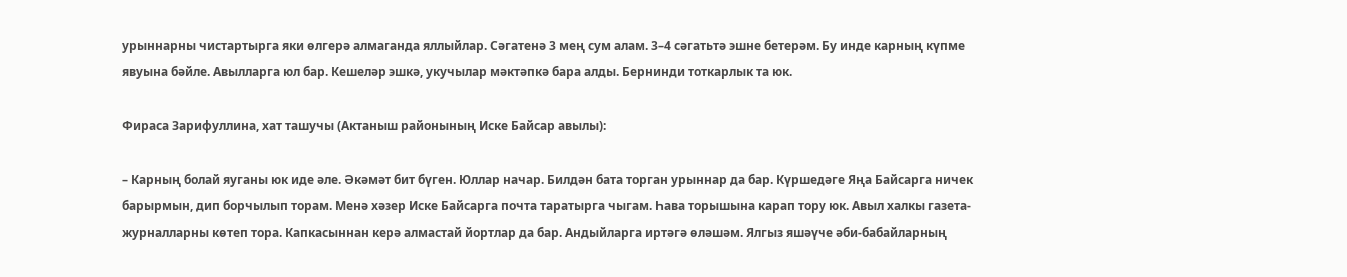урыннарны чистартырга яки өлгерә алмаганда яллыйлар. Сәгатенә 3 мең сум алам. 3–4 сәгатьтә эшне бетерәм. Бу инде карның күпме явуына бәйле. Авылларга юл бар. Кешеләр эшкә, укучылар мәктәпкә бара алды. Бернинди тоткарлык та юк.

Фираса Зарифуллина, хат ташучы (Актаныш районының Иске Байсар авылы):

– Карның болай яуганы юк иде әле. Әкәмәт бит бүген. Юллар начар. Билдән бата торган урыннар да бар. Күршедәге Яңа Байсарга ничек барырмын, дип борчылып торам. Менә хәзер Иске Байсарга почта таратырга чыгам. Һава торышына карап тору юк. Авыл халкы газета-журналларны көтеп тора. Капкасыннан керә алмастай йортлар да бар. Андыйларга иртәгә өләшәм. Ялгыз яшәүче әби-бабайларның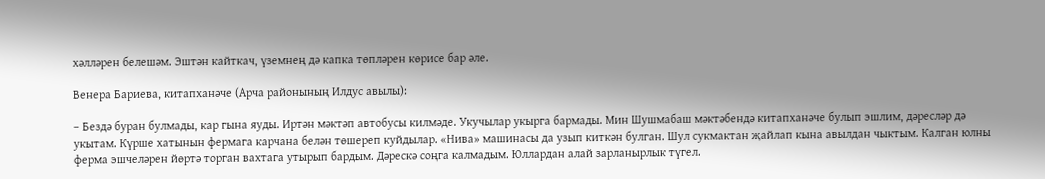хәлләрен белешәм. Эштән кайткач, үземнең дә капка төпләрен көрисе бар әле.

Венера Бариева, китапханәче (Арча районының Илдус авылы):

– Бездә буран булмады, кар гына яуды. Иртән мәктәп автобусы килмәде. Укучылар укырга бармады. Мин Шушмабаш мәктәбендә китапханәче булып эшлим, дәресләр дә укытам. Күрше хатынын фермага карчана белән төшереп куйдылар. «Нива» машинасы да узып киткән булган. Шул сукмактан җайлап кына авылдан чыктым. Калган юлны ферма эшчеләрен йөртә торган вахтага утырып бардым. Дәрескә соңга калмадым. Юллардан алай зарланырлык түгел.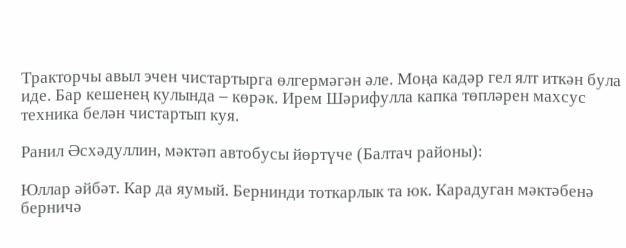Тракторчы авыл эчен чистартырга өлгермәгән әле. Моңа кадәр гел ялт иткән була иде. Бар кешенең кулында – көрәк. Ирем Шәрифулла капка төпләрен махсус техника белән чистартып куя.

Ранил Әсхәдуллин, мәктәп автобусы йөртүче (Балтач районы):

Юллар әйбәт. Кар да яумый. Бернинди тоткарлык та юк. Карадуган мәктәбенә берничә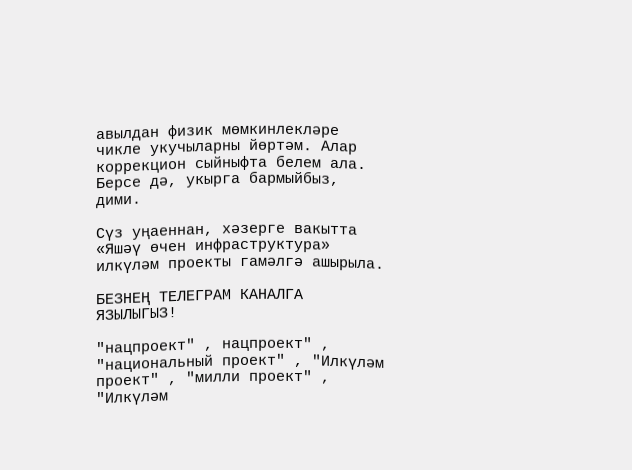авылдан физик мөмкинлекләре чикле укучыларны йөртәм. Алар коррекцион сыйныфта белем ала. Берсе дә, укырга бармыйбыз, дими.

Сүз уңаеннан, хәзерге вакытта «Яшәү өчен инфраструктура» илкүләм проекты гамәлгә ашырыла.

БЕЗНЕҢ ТЕЛЕГРАМ КАНАЛГА ЯЗЫЛЫГЫЗ!

"нацпроект" , нацпроект" , "национальный проект" , "Илкүләм проект" , "милли проект" , "Илкүләм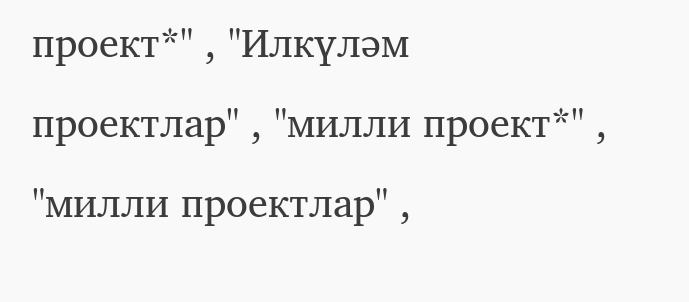проект*" , "Илкүләм проектлар" , "милли проект*" , "милли проектлар" ,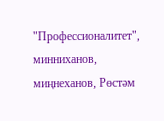"Профессионалитет", минниханов, миңнеханов, Рөстәм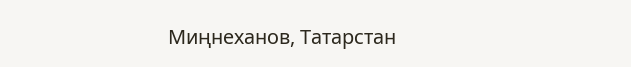Миңнеханов, Татарстан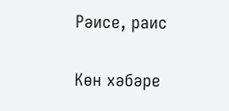Рәисе, раис

Көн хәбәре